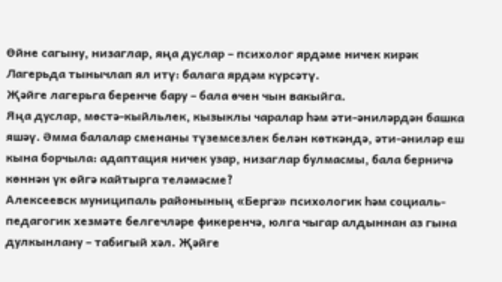Өйне сагыну, низаглар, яңа дуслар – психолог ярдәме ничек кирәк
Лагерьда тынычлап ял итү: балага ярдәм күрсәтү.
Җәйге лагерьга беренче бару – бала өчен чын вакыйга.
Яңа дуслар, мөстә-кыйльлек, кызыклы чаралар һәм әти-әниләрдән башка яшәү. Әмма балалар сменаны түземсезлек белән көткәндә, әти-әниләр еш кына борчыла: адаптация ничек узар, низаглар булмасмы, бала берничә көннән үк өйгә кайтырга теләмәсме?
Алексеевск муниципаль районының «Бергә» психологик һәм социаль-педагогик хезмәте белгечләре фикеренчә, юлга чыгар алдыннан аз гына дулкынлану – табигый хәл. Җәйге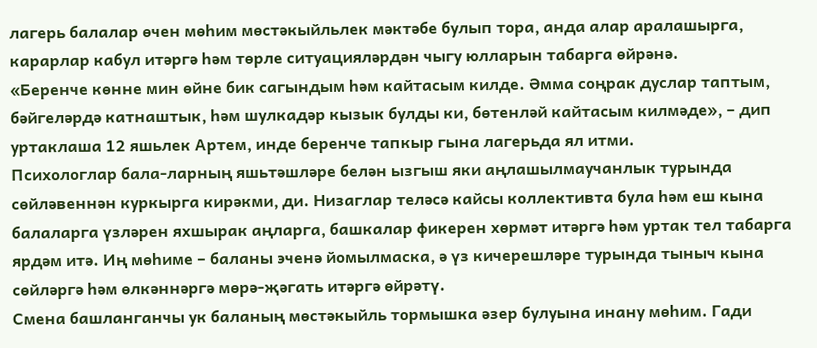лагерь балалар өчен мөһим мөстәкыйльлек мәктәбе булып тора, анда алар аралашырга, карарлар кабул итәргә һәм төрле ситуацияләрдән чыгу юлларын табарга өйрәнә.
«Беренче көнне мин өйне бик сагындым һәм кайтасым килде. Әмма соңрак дуслар таптым, бәйгеләрдә катнаштык, һәм шулкадәр кызык булды ки, бөтенләй кайтасым килмәде», – дип уртаклаша 12 яшьлек Артем, инде беренче тапкыр гына лагерьда ял итми.
Психологлар бала-ларның яшьтәшләре белән ызгыш яки аңлашылмаучанлык турында сөйләвеннән куркырга кирәкми, ди. Низаглар теләсә кайсы коллективта була һәм еш кына балаларга үзләрен яхшырак аңларга, башкалар фикерен хөрмәт итәргә һәм уртак тел табарга ярдәм итә. Иң мөһиме – баланы эченә йомылмаска, ә үз кичерешләре турында тыныч кына сөйләргә һәм өлкәннәргә мөрә-җәгать итәргә өйрәтү.
Смена башланганчы ук баланың мөстәкыйль тормышка әзер булуына инану мөһим. Гади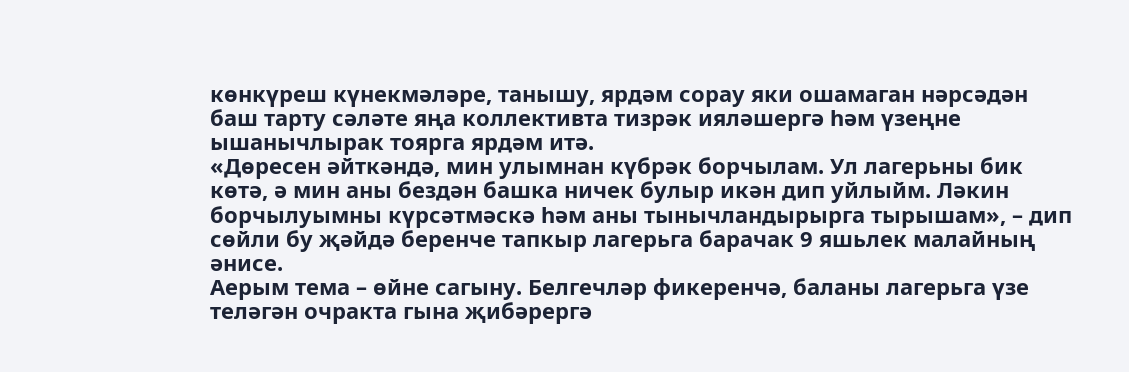көнкүреш күнекмәләре, танышу, ярдәм сорау яки ошамаган нәрсәдән баш тарту сәләте яңа коллективта тизрәк ияләшергә һәм үзеңне ышанычлырак тоярга ярдәм итә.
«Дөресен әйткәндә, мин улымнан күбрәк борчылам. Ул лагерьны бик көтә, ә мин аны бездән башка ничек булыр икән дип уйлыйм. Ләкин борчылуымны күрсәтмәскә һәм аны тынычландырырга тырышам», – дип сөйли бу җәйдә беренче тапкыр лагерьга барачак 9 яшьлек малайның әнисе.
Аерым тема – өйне сагыну. Белгечләр фикеренчә, баланы лагерьга үзе теләгән очракта гына җибәрергә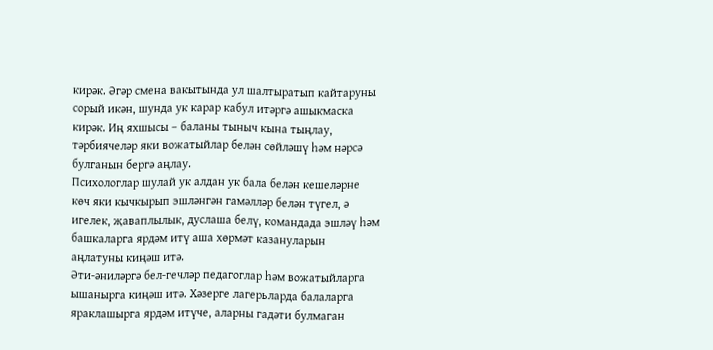кирәк. Әгәр смена вакытында ул шалтыратып кайтаруны сорый икән, шунда ук карар кабул итәргә ашыкмаска кирәк. Иң яхшысы – баланы тыныч кына тыңлау, тәрбиячеләр яки вожатыйлар белән сөйләшү һәм нәрсә булганын бергә аңлау.
Психологлар шулай ук алдан ук бала белән кешеләрне көч яки кычкырып эшләнгән гамәлләр белән түгел, ә игелек, җаваплылык, дуслаша белү, командада эшләү һәм башкаларга ярдәм итү аша хөрмәт казануларын аңлатуны киңәш итә.
Әти-әниләргә бел-гечләр педагоглар һәм вожатыйларга ышанырга киңәш итә. Хәзерге лагерьларда балаларга яраклашырга ярдәм итүче, аларны гадәти булмаган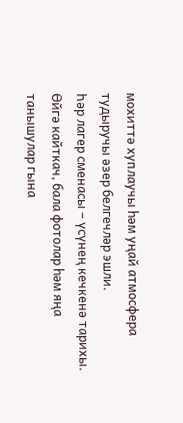мохиттә хуплаучы һәм уңай атмосфера тудыручы әзер белгечләр эшли.
Һәр лагер сменасы – үсүнең кечкенә тарихы. Өйгә кайткач, бала фотолар һәм яңа танышулар гына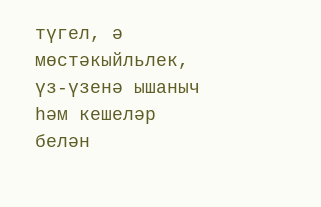түгел, ә мөстәкыйльлек, үз-үзенә ышаныч һәм кешеләр белән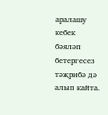аралашу кебек бәяләп бетергесез тәҗрибә дә алып кайта.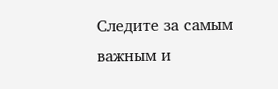Следите за самым важным и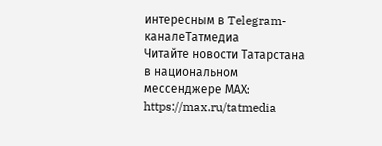интересным в Telegram-каналеТатмедиа
Читайте новости Татарстана в национальном мессенджере MАХ: https://max.ru/tatmedia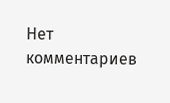Нет комментариев